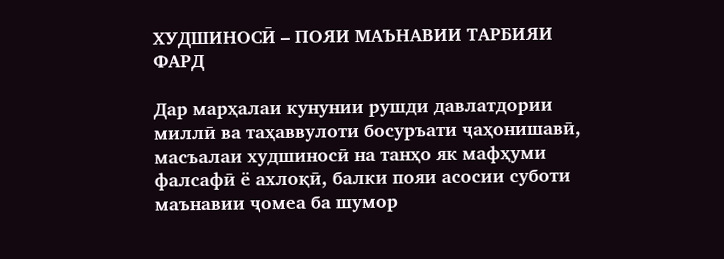ХУДШИНОСӢ – ПОЯИ МАЪНАВИИ ТАРБИЯИ ФАРД

Дар марҳалаи кунунии рушди давлатдории миллӣ ва таҳаввулоти босуръати ҷаҳонишавӣ, масъалаи худшиносӣ на танҳо як мафҳуми фалсафӣ ё ахлоқӣ, балки пояи асосии суботи маънавии ҷомеа ба шумор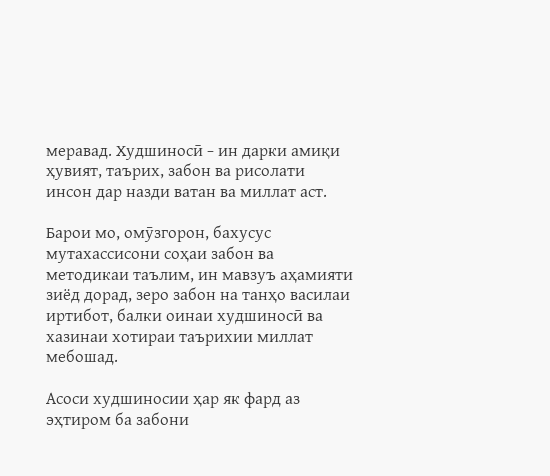меравад. Худшиносӣ − ин дарки амиқи ҳувият, таърих, забон ва рисолати инсон дар назди ватан ва миллат аст.

Барои мо, омӯзгорон, бахусус мутахассисони соҳаи забон ва методикаи таълим, ин мавзуъ аҳамияти зиёд дорад, зеро забон на танҳо василаи иртибот, балки оинаи худшиносӣ ва хазинаи хотираи таърихии миллат мебошад.

Асоси худшиносии ҳар як фард аз эҳтиром ба забони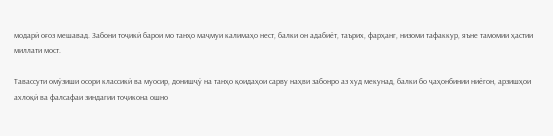модарӣ оғоз мешавад. Забони тоҷикӣ барои мо танҳо маҷмуи калимаҳо нест, балки он адабиёт, таърих, фарҳанг, низоми тафаккур, яъне тамомии ҳастии миллати мост.

Тавассути омӯзиши осори классикӣ ва муосир, донишҷӯ на танҳо қоидаҳои сарву наҳви забонро аз худ мекунад, балки бо ҷаҳонбинии ниёгон, арзишҳои ахлоқӣ ва фалсафаи зиндагии тоҷикона ошно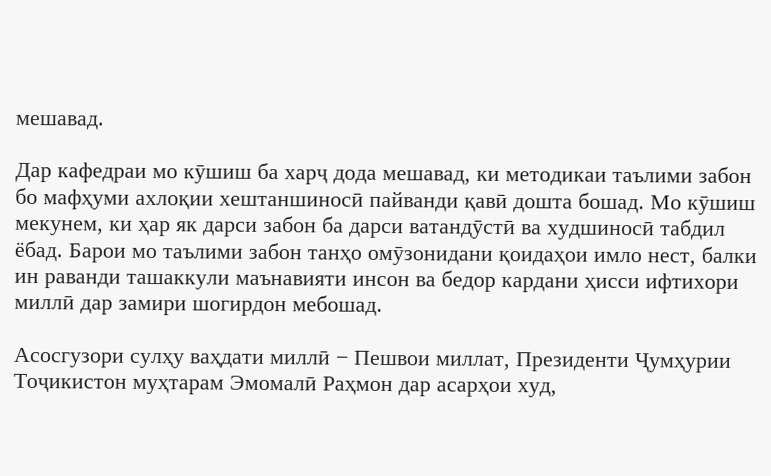мешавад.

Дар кафедраи мо кӯшиш ба харҷ дода мешавад, ки методикаи таълими забон бо мафҳуми ахлоқии хештаншиносӣ пайванди қавӣ дошта бошад. Мо кӯшиш мекунем, ки ҳар як дарси забон ба дарси ватандӯстӣ ва худшиносӣ табдил ёбад. Барои мо таълими забон танҳо омӯзонидани қоидаҳои имло нест, балки ин раванди ташаккули маънавияти инсон ва бедор кардани ҳисси ифтихори миллӣ дар замири шогирдон мебошад.

Асосгузори сулҳу ваҳдати миллӣ − Пешвои миллат, Президенти Ҷумҳурии Тоҷикистон муҳтарам Эмомалӣ Раҳмон дар асарҳои худ,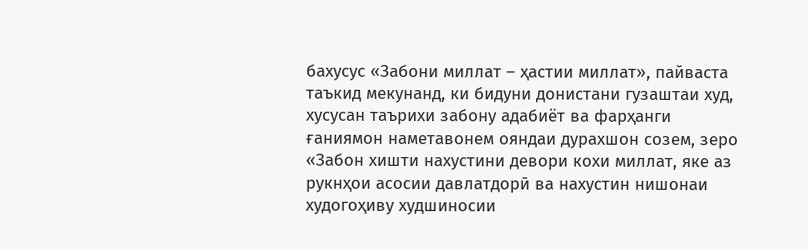бахусус «Забони миллат – ҳастии миллат», пайваста таъкид мекунанд, ки бидуни донистани гузаштаи худ, хусусан таърихи забону адабиёт ва фарҳанги ғаниямон наметавонем ояндаи дурахшон созем, зеро «Забон хишти нахустини девори кохи миллат, яке аз рукнҳои асосии давлатдорӣ ва нахустин нишонаи худогоҳиву худшиносии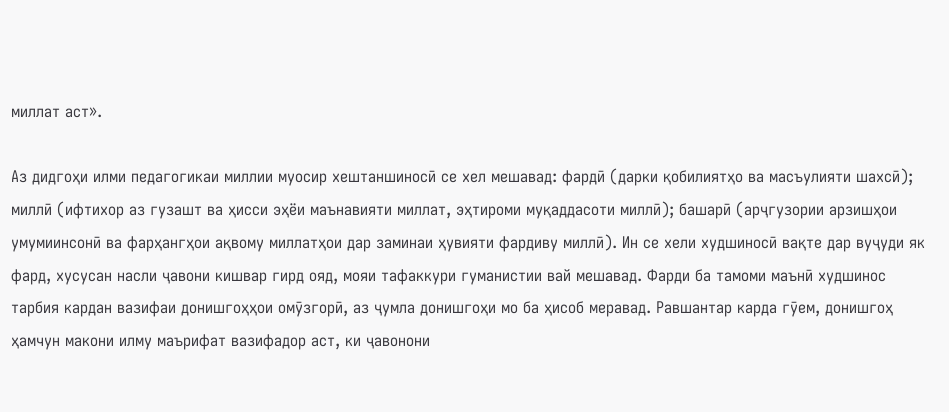миллат аст».

Аз дидгоҳи илми педагогикаи миллии муосир хештаншиносӣ се хел мешавад: фардӣ (дарки қобилиятҳо ва масъулияти шахсӣ); миллӣ (ифтихор аз гузашт ва ҳисси эҳёи маънавияти миллат, эҳтироми муқаддасоти миллӣ); башарӣ (арҷгузории арзишҳои умумиинсонӣ ва фарҳангҳои ақвому миллатҳои дар заминаи ҳувияти фардиву миллӣ). Ин се хели худшиносӣ вақте дар вуҷуди як фард, хусусан насли ҷавони кишвар гирд ояд, мояи тафаккури гуманистии вай мешавад. Фарди ба тамоми маънӣ худшинос тарбия кардан вазифаи донишгоҳҳои омӯзгорӣ, аз ҷумла донишгоҳи мо ба ҳисоб меравад. Равшантар карда гӯем, донишгоҳ ҳамчун макони илму маърифат вазифадор аст, ки ҷавонони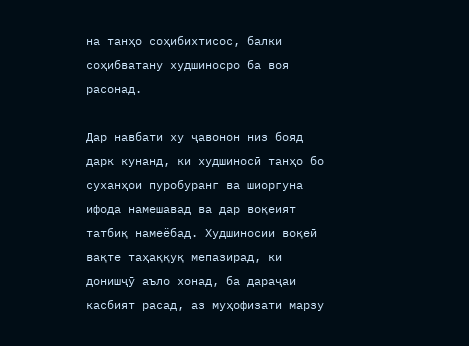на танҳо соҳибихтисос, балки соҳибватану худшиносро ба воя расонад.

Дар навбати ху ҷавонон низ бояд дарк кунанд, ки худшиносӣ танҳо бо суханҳои пуробуранг ва шиоргуна ифода намешавад ва дар воқеият татбиқ намеёбад. Худшиносии воқеӣ вақте таҳаққуқ мепазирад, ки донишҷӯ аъло хонад, ба дараҷаи касбият расад, аз муҳофизати марзу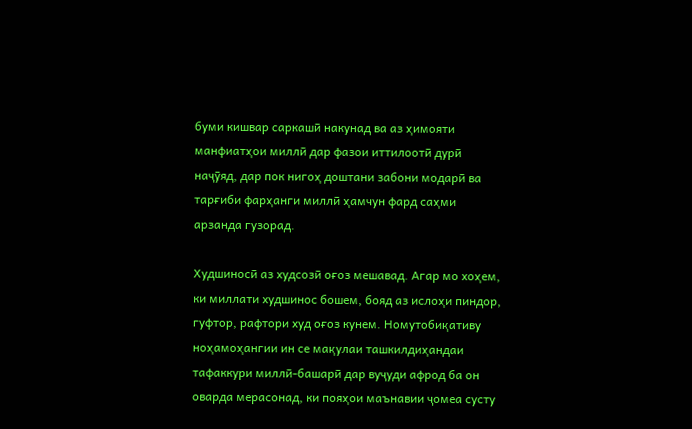буми кишвар саркашӣ накунад ва аз ҳимояти манфиатҳои миллӣ дар фазои иттилоотӣ дурӣ наҷӯяд, дар пок нигоҳ доштани забони модарӣ ва тарғиби фарҳанги миллӣ ҳамчун фард саҳми арзанда гузорад.

Худшиносӣ аз худсозӣ оғоз мешавад. Агар мо хоҳем, ки миллати худшинос бошем, бояд аз ислоҳи пиндор, гуфтор, рафтори худ оғоз кунем. Номутобиқативу ноҳамоҳангии ин се мақулаи ташкилдиҳандаи тафаккури миллӣ-башарӣ дар вуҷуди афрод ба он оварда мерасонад, ки пояҳои маънавии ҷомеа сусту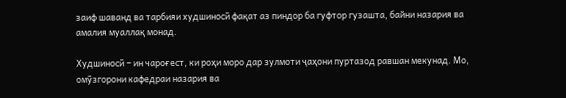заиф шаванд ва тарбияи худшиносӣ фақат аз пиндор ба гуфтор гузашта, байни назария ва амалия муаллақ монад.

Худшиносӣ − ин чароғест, ки роҳи моро дар зулмоти ҷаҳони пуртазод равшан мекунад. Мо, омӯзгорони кафедраи назария ва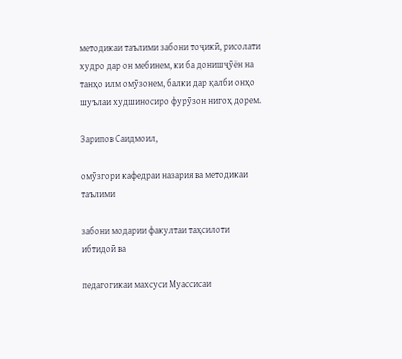методикаи таълими забони тоҷикӣ, рисолати худро дар он мебинем, ки ба донишҷӯён на танҳо илм омӯзонем, балки дар қалби онҳо шуълаи худшиносиро фурӯзон нигоҳ дорем.

Зарипов Саидмоил,

омӯзгори кафедраи назария ва методикаи таълими

забони модарии факултаи таҳсилоти ибтидоӣ ва

педагогикаи махсуси Муассисаи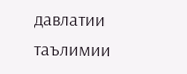давлатии таълимии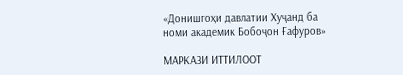«Донишгоҳи давлатии Хуҷанд ба номи академик Бобоҷон Ғафуров»

МАРКАЗИ ИТТИЛООТ